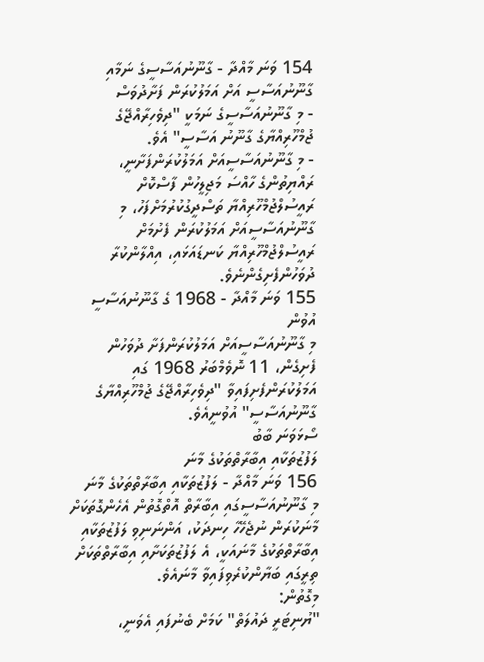154 ވަނަ މާއްދާ - ގާނޫނުއަސާސީގެ ނަމާއި ގާނޫނުއަސާސީ އަށް އަމަލުކުރަން ފަށާދުވަސް
- މި ގާނޫނުއަސާސީގެ ނަމަކީ "ދިވެހިރާއްޖޭގެ ޖުމްހޫރިއްޔާގެ ގާނޫނު އަސާސީ" އެވެ.
- މި ގާނޫނުއަސާސީއަށް އަމަލުކުރަންފަށާނީ، ރައްޔިތުންގެ ހާއްސަ މަޖިލީހުން ފާސްކޮށް ރައީސުލްޖުމްހޫރިއްޔާ ތަސްދީގުކުރުމަށްފަހު، މި ގާނޫނުއަސާސީއަށް އަމަލުކުރަން ފެށުމަށް ރައީސުލްޖުމްހޫރިއްޔާ ކަނޑައަޅައި، އިއްލާންކުރާ ދުވަހުންފެށިގެންނެވެ.
155 ވަނަ މާއްދާ - 1968 ގެ ގާނޫނުއަސާސީ އުވުން
މި ގާނޫނުއަސާސީއަށް އަމަލުކުރަންފަށާ ދުވަހުން ފެށިގެން، 11 ނޮވެމްބަރު 1968 ގައި އަމަލުކުރަންފެށިފައިވާ "ދިވެހިރާއްޖޭގެ ޖުމްހޫރިއްޔާގެ ގާނޫނުއަސާސީ" އުވުނީއެވެ.
ސޯޅަވަނަ ބާބު
ލަފުޒުތަކާއި އިބާރާތްތަކުގެ މާނަ
156 ވަނަ މާއްދާ - ލަފުޒުތަކާއި އިބާރާތްތަކުގެ މާނަ
މި ގާނޫނުއަސާސީގައި އިބާރާތް އޮތްގޮތުން އެހެންގޮތަކަށް މާނަކުރަން ނުޖެހޭހާ ހިނދަކު، އަންނަނިވި ލަފުޒުތަކާއި އިބާރާތްތަކުގެ މާނައަކީ، އެ ލަފުޒުތަކަށާއި އިބާރާތްތަކަށް ތިރީގައި ބަޔާންކުރެވިފައިވާ މާނައެވެ.
މިގޮތުން:
"ޔުނިޓަރީ ދައުލަތް" ކަމަށް ބެނުފައި އެވަނީ،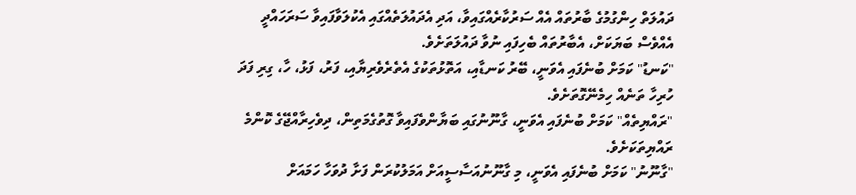ދައުލަތް ހިންގުމުގެ ބާރުތައް އެއް ސަރުކާރެއްގައިވާ، އަދި އެދައުލަތެއްގައި އެކުލަވާފައިވާ ސަރަހައްދީ އެއްވެސް ބަޔަކަށް، އެބާރުތައް ބެހިފައި ނުވާ ދައުލަތަށެވެ.
"ކަނޑު" ކަމަށް ބުނެފައި އެވަނީ، ބޭރު ކަނޑާއި، އަތޮޅުތަކުގެ އެތެރެވެރިޔާއި، ފަރު، ފަޅު، ހާ، ގިރި ފަދަ ހުރިހާ ތަނެއް ހިމެނޭގޮތަށެވެ.
"ރައްޔިތެއް" ކަމަށް ބުނެފައި އެވަނީ، ގާނޫނުގައި ބަޔާންވެފައިވާ ގޮތުގެމަތިން، ދިވެހިރާއްޖޭގެ ކޮންމެ ރައްޔިތަކަށެވެ.
"ގާނޫނު" ކަމަށް ބުނެފައި އެވަނީ، މި ގާނޫނުއަސާސީއަށް އަމަލުކުރަން ފަށާ ދުވަހާ ހަމައަށް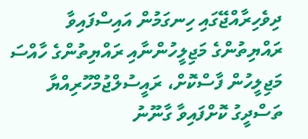ދިވެހިރާއްޖޭގައި ހިނގަމުން އައިސްފައިވާ ރައްޔިތުންގެ މަޖިލީހުންނާއި ރައްޔިތުންގެ ހާއްސަ މަޖިލީހުން ފާސްކޮށް، ރައީސުލްޖުމްހޫރިއްޔާ ތަސްދީގު ކޮށްފައިވާ ގާނޫނު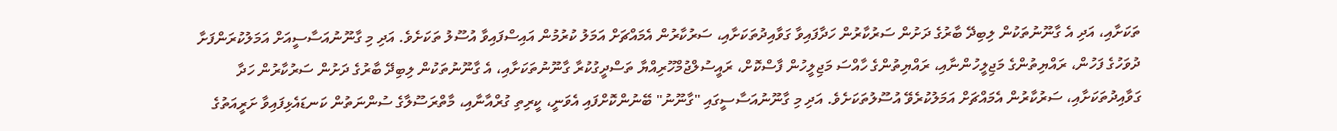ތަކަށާއި، އަދި އެ ގާނޫނުތަކުން ލިބިދޭ ބާރުގެ ދަށުން ސަރުކާރުން ހަދާފައިވާ ގަވާއިދުތަކަށާއި، ސަރުކާރުން އެމައްޗަށް އަމަލު ކުރުމުން އައިސްފައިވާ އުސޫލު ތަކަށެވެ. އަދި މި ގާނޫނުއަސާސީއަށް އަމަލުކުރަންފަށާ ދުވަހުގެ ފަހުން، ރައްޔިތުންގެ މަޖިލީހުންނާއި، ރައްޔިތުންގެ ހާއްސަ މަޖިލީހުން ފާސްކޮށް، ރައީސުލްޖުމްހޫރިއްޔާ ތަސްދީގުކުރާ ގާނޫނުތަކަށާއި، އެ ގާނޫނުތަކުން ލިބިދޭ ބާރުގެ ދަށުން ސަރުކާރުން ހަދާ ގަވާއިދުތަކަށާއި، ސަރުކާރުން އެމައްޗަށް އަމަލުކުރެވޭ އުސޫލުތަކަށެވެ. އަދި މި ގާނޫނުއަސާސީގައި "ގާނޫނު" ބޭނުންކޮށްފައި އެވަނީ، ކީރިތި ގުރްއާނާއި، މާތްރަސޫލާގެ ސުންނަތުން ކަނޑައެޅިފައިވާ ށަރީއަތުގެ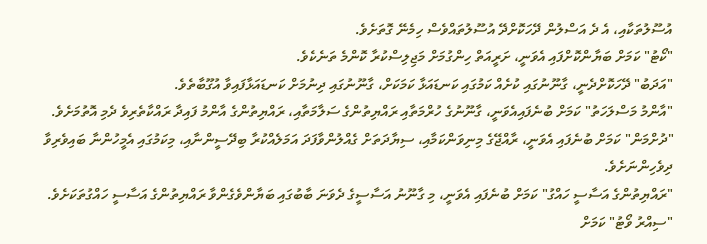އުސޫލުތަކާއި، އެ ދެ އަސްލުން ދޭހަކޮށްދޭ އުސޫލުތައްވެސް ހިމެނޭ ގޮތަށެވެ.
"ކޯޓު" ކަމަށް ބަޔާންކޮށްފައި އެވަނީ، ށަރީއަތް ހިންގުމަށް މަޖިލިސްކުރާ ކޮންމެ ތަނެކެވެ.
"އަދަބު" ދޭހަކޮށްދެނީ، ގާނޫނުގައި ކުށެއް ކަމުގައި ކަނޑައަޅާ ކަމަކަށް، ގާނޫނުގައި ދިނުމަށް ކަނޑައަޅާފައިވާ އުގޫބާތެވެ.
"އާންމު މަސްލަހަތު" ކަމަށް ބުނެފައިއެވަނީ، ގާނޫނުގެ ހުރްމަތާއި ރައްޔިތުންގެ ސަލާމަތާއި، ރައްޔިތުންގެ އާންމު ފައިދާ ރައްކާތެރިވެ ދެމި އޮތުމަށެވެ.
"ދުށްމަން" ކަމަށް ބުނެފައި އެވަނީ، ރާއްޖޭގެ މިނިވަންކަމާއި، ސިޔާދަތަށް ގެއްލުންވާފަދަ އަމަލެއްކުރާ ބިދޭސީންނާއި، މިކަމުގައި އެމީހުންނާ ބައިވެރިވާ ދިވެހިންނަށެވެ.
"ރައްޔިތުންގެ އަސާސީ ހައްގު" ކަމަށް ބުނެފައި އެވަނީ، މި ގާނޫނު އަސާސީގެ ދެވަނަ ބާބުގައި ބަޔާންވެގެންވާ ރައްޔިތުންގެ އަސާސީ ހައްގުތަކަށެވެ.
"ސިއްރު ވޯޓު" ކަމަށް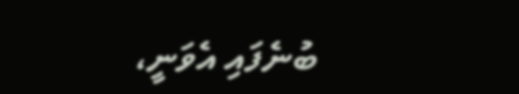ބުނެފައި އެވަނީ،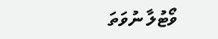ވޯޓުލާ ނުވަތަ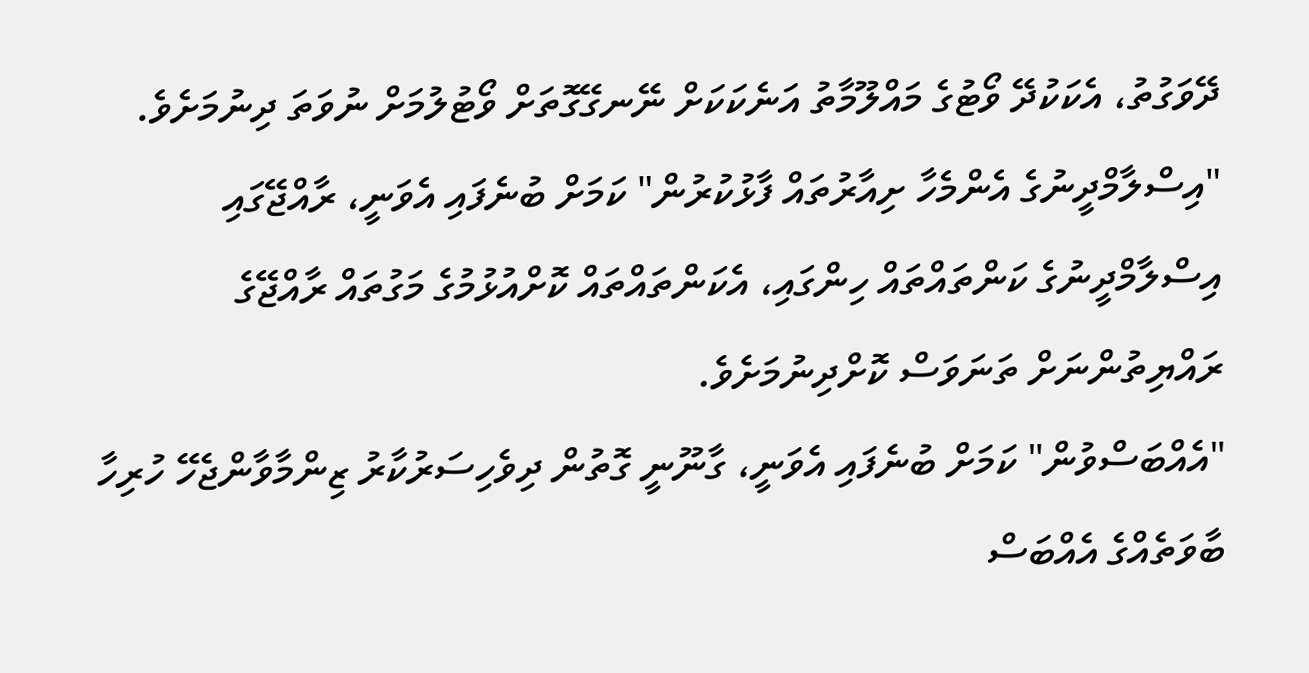ދޭވަގުތު، އެކަކުދޭ ވޯޓުގެ މައްލޫމާތު އަނެކަކަށް ނޭނގޭގޮތަށް ވޯޓުލުމަށް ނުވަތަ ދިނުމަށެވެ.
"އިސްލާމްދީނުގެ އެންމެހާ ށިއާރުތައް ފާޅުކުރުން" ކަމަށް ބުނެފައި އެވަނީ، ރާއްޖޭގައި އިސްލާމްދީނުގެ ކަންތައްތައް ހިންގައި، އެކަންތައްތައް ކޮށްއުޅުމުގެ މަގުތައް ރާއްޖޭގެ ރައްޔިތުންނަށް ތަނަވަސް ކޮށްދިނުމަށެވެ.
"އެއްބަސްވުން" ކަމަށް ބުނެފައި އެވަނީ، ގާނޫނީ ގޮތުން ދިވެހިސަރުކާރު ޒިންމާވާންޖެހޭ ހުރިހާ ބާވަތެއްގެ އެއްބަސް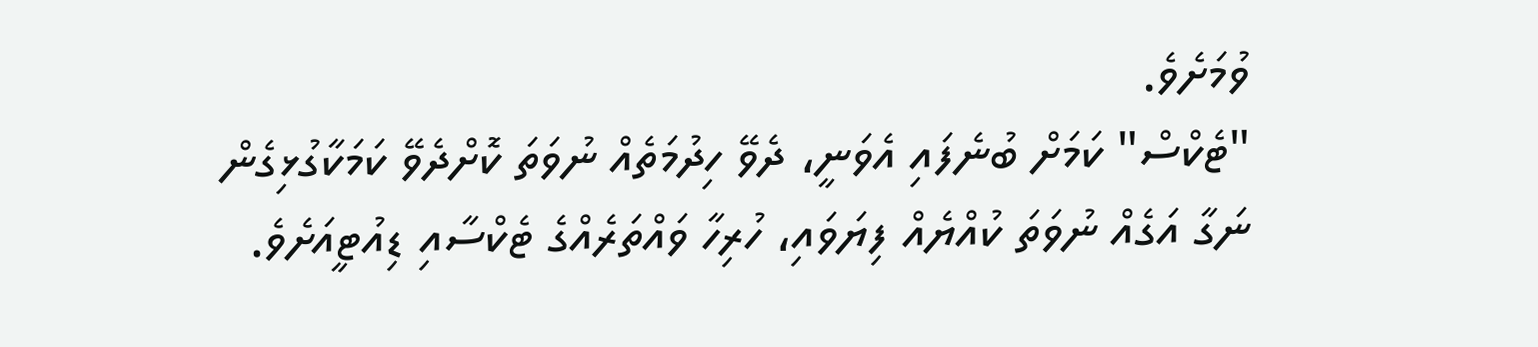ވުމަށެވެ.
"ޓެކްސް" ކަމަށް ބުނެފައި އެވަނީ، ދެވޭ ހިދުމަތެއް ނުވަތަ ކޮށްދެވޭ ކަމަކާގުޅިގެން ނަގާ އަގެއް ނުވަތަ ކުއްޔެއް ފިޔަވައި، ހުރިހާ ވައްތަރެއްގެ ޓެކްސާއި ޑިއުޓީއަށެވެ.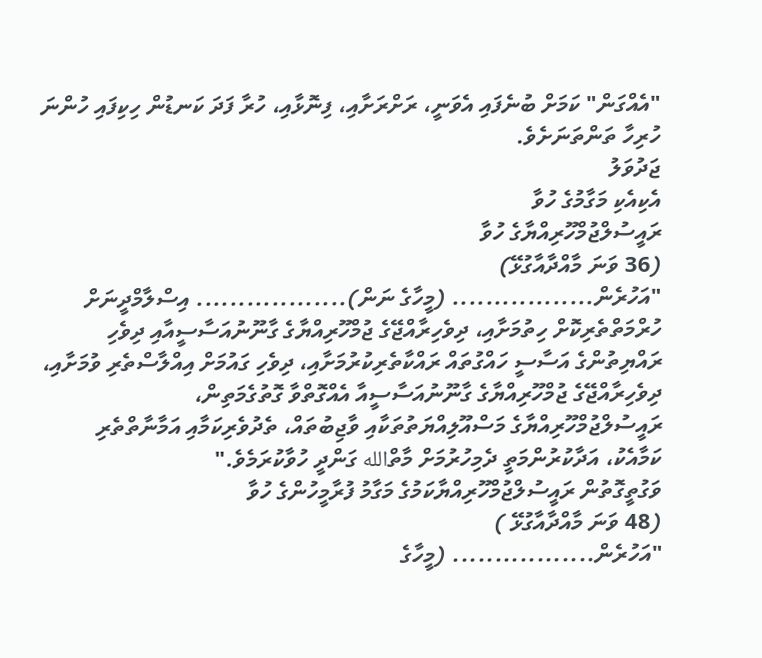"އެއްގަން" ކަމަށް ބުނެފައި އެވަނީ، ރަށްރަށާއި، ފިނޮޅާއި، ހުރާ ފަދަ ކަނޑުން ހިކިފައި ހުންނަ ހުރިހާ ތަންތަނަށެވެ.
ޖަދުވަލު
އެކިއެކި މަގާމުގެ ހުވާ
ރައީސުލްޖުމްހޫރިއްޔާގެ ހުވާ
(36 ވަނަ މާއްދާއާގުޅޭ)
"އަހުރެން................. (މީހާގެ ނަން).................. އިސްލާމްދީނަށް ހުރްމަތްތެރިކޮށް ހިތުމަށާއި، ދިވެހިރާއްޖޭގެ ޖުމްހޫރިއްޔާގެ ގާނޫނުއަސާސީއާއި ދިވެހި ރައްޔިތުންގެ އަސާސީ ހައްގުތައް ރައްކާތެރިކުރުމަށާއި، ދިވެހި ގައުމަށް އިއްލާސްތެރި ވުމަށާއި، ދިވެހިރާއްޖޭގެ ޖުމްހޫރިއްޔާގެ ގާނޫނުއަސާސީއާ އެއްގޮތްވާ ގޮތުގެމަތިން، ރައީސުލްޖުމްހޫރިއްޔާގެ މަސްއޫލިއްޔަތުތަކާއި ވާޖިބުތައް، ތެދުވެރިކަމާއި އަމާނާތްތެރި ކަމާއެކު، އަދާކުރުންމަތީ ދެމިހުރުމަށް މާތްالله ގަންދީ ހުވާކުރަމެވެ."
ވަގުތީގޮތުން ރައީސުލްޖުމްހޫރިއްޔާކަމުގެ މަގާމު ފުރާމީހުންގެ ހުވާ
(48 ވަނަ މާއްދާއާގުޅޭ )
"އަހުރެން................. (މީހާގެ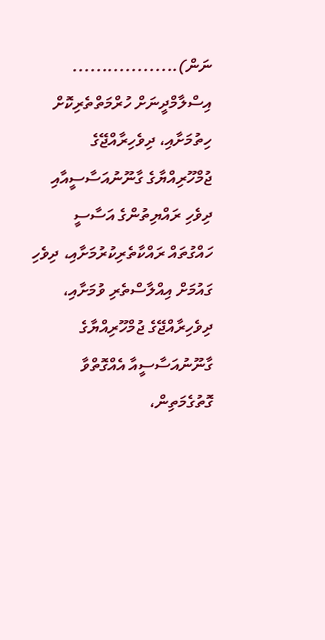ނަން).................. އިސްލާމްދީނަށް ހުރްމަތްތެރިކޮށް ހިތުމަށާއި، ދިވެހިރާއްޖޭގެ ޖުމްހޫރިއްޔާގެ ގާނޫނުއަސާސީއާއި ދިވެހި ރައްޔިތުންގެ އަސާސީ ހައްގުތައް ރައްކާތެރިކުރުމަށާއި، ދިވެހި ގައުމަށް އިއްލާސްތެރި ވުމަށާއި، ދިވެހިރާއްޖޭގެ ޖުމްހޫރިއްޔާގެ ގާނޫނުއަސާސީއާ އެއްގޮތްވާ ގޮތުގެމަތިން،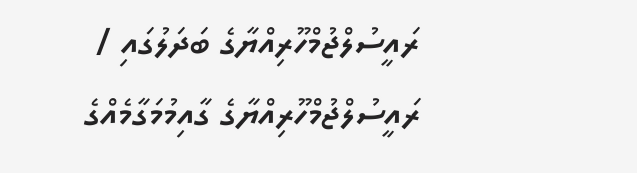ރައީސުލްޖުމްހޫރިއްޔާގެ ބަދަލުގައި / ރައީސުލްޖުމްހޫރިއްޔާގެ ގާއިމުމަގާމެއްގެ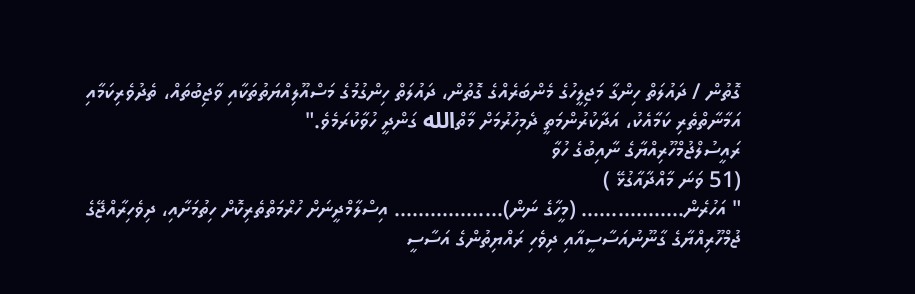ގޮތުން / ދައުލަތް ހިންގާ މަޖިލީހުގެ މެންބަރެއްގެ ގޮތުން، ދައުލަތް ހިންގުމުގެ މަސްއޫލިއްޔަތުތަކާއި ވާޖިބުތައް، ތެދުވެރިކަމާއި އަމާނާތްތެރި ކަމާއެކު، އަދާކުރުންމަތީ ދެމިހުރުމަށް މާތްالله ގަންދީ ހުވާކުރަމެވެ."
ރައީސުލްޖުމްހޫރިއްޔާގެ ނާއިބުގެ ހުވާ
(51 ވަނަ މާއްދާއާގުޅޭ )
" އަހުރެން................. (މީހާގެ ނަން).................. އިސްލާމްދީނަށް ހުރްމަތްތެރިކޮށް ހިތުމަށާއި، ދިވެހިރާއްޖޭގެ ޖުމްހޫރިއްޔާގެ ގާނޫނުއަސާސީއާއި ދިވެހި ރައްޔިތުންގެ އަސާސީ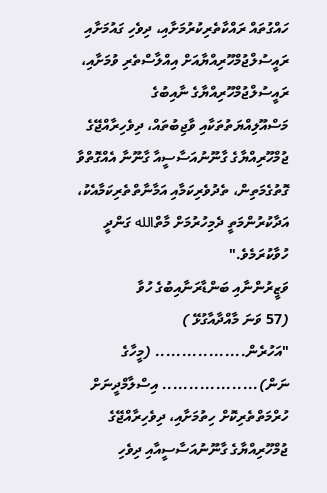ހައްގުތައް ރައްކާތެރިކުރުމަށާއި، ދިވެހި ގައުމަށާއި ރައީސުލްޖުމްހޫރިއްޔާއަށް އިއްލާސްތެރި ވުމަށާއި، ރައީސުލްޖުމްހޫރިއްޔާގެ ނާއިބުގެ މަސްއޫލިއްޔަތުތަކާއި ވާޖިބުތައް، ދިވެހިރާއްޖޭގެ ޖުމްހޫރިއްޔާގެ ގާނޫނުއަސާސީއާ ގާނޫނާ އެއްގޮތްވާ ގޮތުގެމަތިން، ތެދުވެރިކަމާއި އަމާނާތްތެރިކަމާއެކު، އަދާކުރުންމަތީ ދެމިހުރުމަށް މާތްالله ގަންދީ ހުވާކުރަމެވެ."
ވަޒީރުންނާއި ބަންޑާރަނާއިބުގެ ހުވާ
(57 ވަނަ މާއްދާއާގުޅޭ )
"އަހުރެން................. (މީހާގެ ނަން).................. އިސްލާމްދީނަށް ހުރްމަތްތެރިކޮށް ހިތުމަށާއި، ދިވެހިރާއްޖޭގެ ޖުމްހޫރިއްޔާގެ ގާނޫނުއަސާސީއާއި ދިވެހި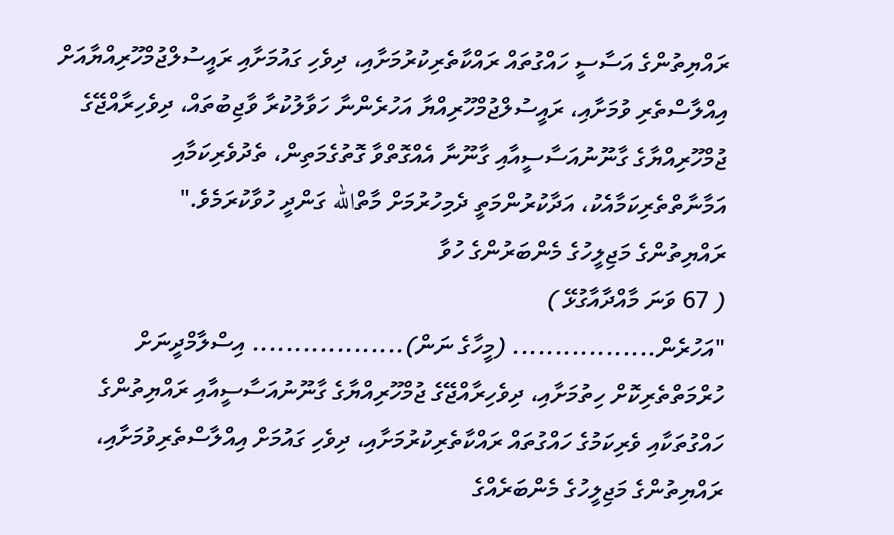ރައްޔިތުންގެ އަސާސީ ހައްގުތައް ރައްކާތެރިކުރުމަށާއި، ދިވެހި ގައުމަށާއި ރައީސުލްޖުމްހޫރިއްޔާއަށް އިއްލާސްތެރި ވުމަށާއި، ރައީސުލްޖުމްހޫރިއްޔާ އަހުރެންނާ ހަވާލުކުރާ ވާޖިބުތައް، ދިވެހިރާއްޖޭގެ ޖުމްހޫރިއްޔާގެ ގާނޫނުއަސާސީއާއި ގާނޫނާ އެއްގޮތްވާ ގޮތުގެމަތިން، ތެދުވެރިކަމާއި އަމާނާތްތެރިކަމާއެކު، އަދާކުރުންމަތީ ދެމިހުރުމަށް މާތްالله ގަންދީ ހުވާކުރަމެވެ."
ރައްޔިތުންގެ މަޖިލީހުގެ މެންބަރުންގެ ހުވާ
( 67 ވަނަ މާއްދާއާގުޅޭ )
"އަހުރެން................. (މީހާގެ ނަން).................. އިސްލާމްދީނަށް ހުރްމަތްތެރިކޮށް ހިތުމަށާއި، ދިވެހިރާއްޖޭގެ ޖުމްހޫރިއްޔާގެ ގާނޫނުއަސާސީއާއި ރައްޔިތުންގެ ހައްގުތަކާއި ވެރިކަމުގެ ހައްގުތައް ރައްކާތެރިކުރުމަށާއި، ދިވެހި ގައުމަށް އިއްލާސްތެރިވުމަށާއި، ރައްޔިތުންގެ މަޖިލީހުގެ މެންބަރެއްގެ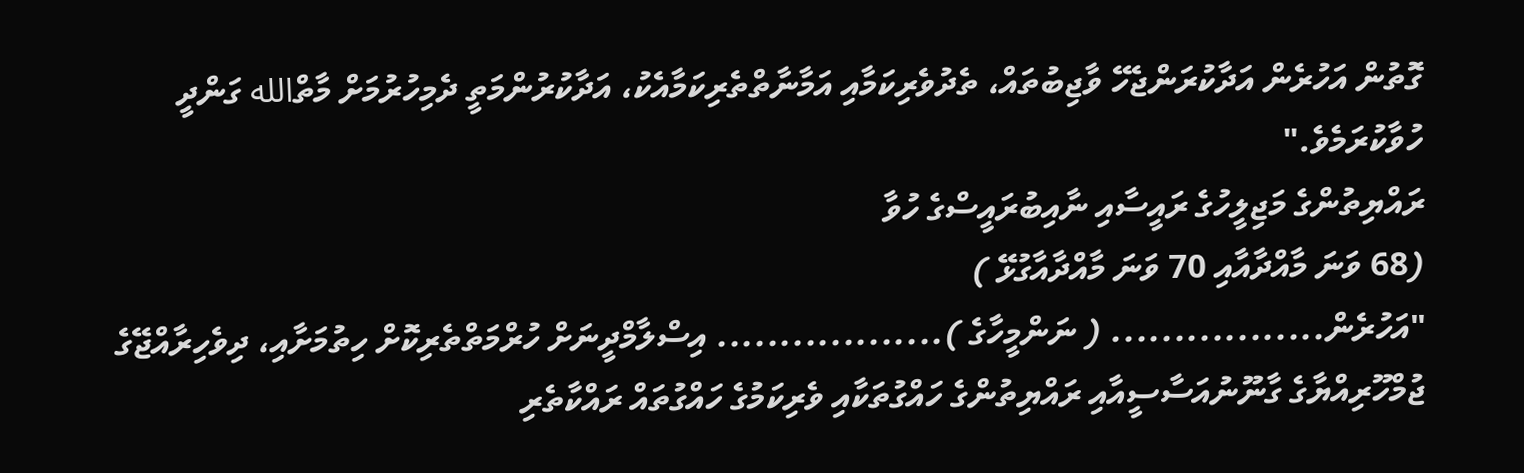ގޮތުން އަހުރެން އަދާކުރަންޖެހޭ ވާޖިބުތައް، ތެދުވެރިކަމާއި އަމާނާތްތެރިކަމާއެކު، އަދާކުރުންމަތީ ދެމިހުރުމަށް މާތްالله ގަންދީ ހުވާކުރަމެވެ."
ރައްޔިތުންގެ މަޖިލީހުގެ ރައީސާއި ނާއިބުރައީސްގެ ހުވާ
(68 ވަނަ މާއްދާއާއި 70 ވަނަ މާއްދާއާގުޅޭ )
"އަހުރެން................. ( ނަންމީހާގެ ).................. އިސްލާމްދީނަށް ހުރްމަތްތެރިކޮށް ހިތުމަށާއި، ދިވެހިރާއްޖޭގެ ޖުމްހޫރިއްޔާގެ ގާނޫނުއަސާސީއާއި ރައްޔިތުންގެ ހައްގުތަކާއި ވެރިކަމުގެ ހައްގުތައް ރައްކާތެރި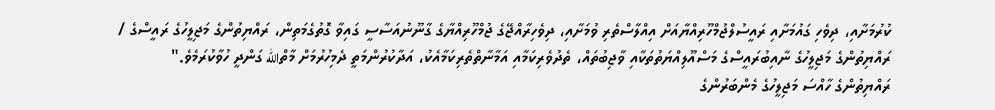ކުރުމަށާއި، ދިވެހި ގައުމަށާއި ރައީސުލްޖުމްހޫރިއްޔާއަށް އިއްލާސްތެރި ވުމަށާއި، ދިވެހިރާއްޖޭގެ ޖުމްހޫރިއްޔާގެ ގާނޫނުއަސާސީ ގައިވާ ގޮތުގެމަތިން، ރައްޔިތުންގެ މަޖިލީހުގެ ރައީސްގެ / ރައްޔިތުންގެ މަޖިލީހުގެ ނާއިބުރައީސްގެ މަސްއޫލިއްޔަތުތަކާއި ވާޖިބުތައް، ތެދުވެރިކަމާއި އަމާނާތްތެރިކަމާއެކު، އަދާކުރުންމަތީ ދެމިހުރުމަށް މާތްالله ގަންދީ ހުވާކުރަމެވެ."
ރައްޔިތުންގެ ހާއްސަ މަޖިލީހުގެ މެންބަރުންގެ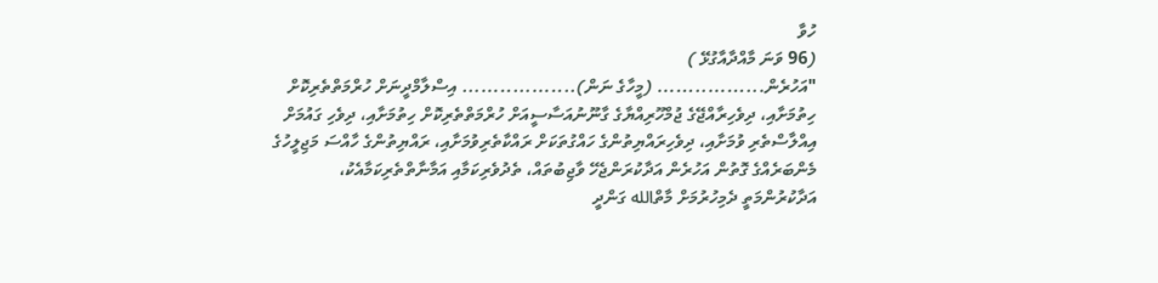ހުވާ
(96 ވަނަ މާއްދާއާގުޅޭ )
"އަހުރެން................. (މީހާގެ ނަން).................. އިސްލާމްދީނަށް ހުރްމަތްތެރިކޮށް ހިތުމަށާއި، ދިވެހިރާއްޖޭގެ ޖުމްހޫރިއްޔާގެ ގާނޫނުއަސާސީއަށް ހުރްމަތްތެރިކޮށް ހިތުމަށާއި، ދިވެހި ގައުމަށް އިއްލާސްތެރި ވުމަށާއި، ދިވެހިރައްޔިތުންގެ ހައްގުތަކަށް ރައްކާތެރިވުމަށާއި، ރައްޔިތުންގެ ހާއްސަ މަޖިލީހުގެ މެންބަރެއްގެ ގޮތުން އަހުރެން އަދާކުރަންޖެހޭ ވާޖިބުތައް، ތެދުވެރިކަމާއި އަމާނާތްތެރިކަމާއެކު، އަދާކުރުންމަތީ ދެމިހުރުމަށް މާތްالله ގަންދީ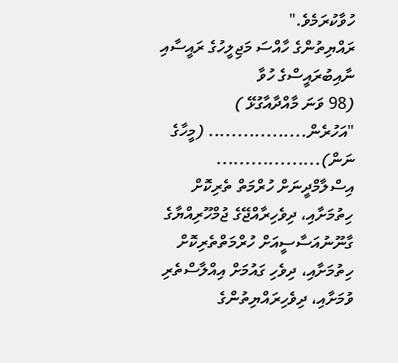ހުވާކުރަމެވެ."
ރައްޔިތުންގެ ހާއްސަ މަޖިލީހުގެ ރައީސާއި ނާއިބުރައީސްގެ ހުވާ
(98 ވަނަ މާއްދާއާގުޅޭ )
"އަހުރެން................. (މީހާގެ ނަން).................. އިސްލާމްދީނަށް ހުރްމަތް ތެރިކޮށް ހިތުމަށާއި، ދިވެހިރާއްޖޭގެ ޖުމްހޫރިއްޔާގެ ގާނޫނުއަސާސީއަށް ހުރްމަތްތެރިކޮށް ހިތުމަށާއި، ދިވެހި ގައުމަށް އިއްލާސްތެރި ވުމަށާއި، ދިވެހިރައްޔިތުންގެ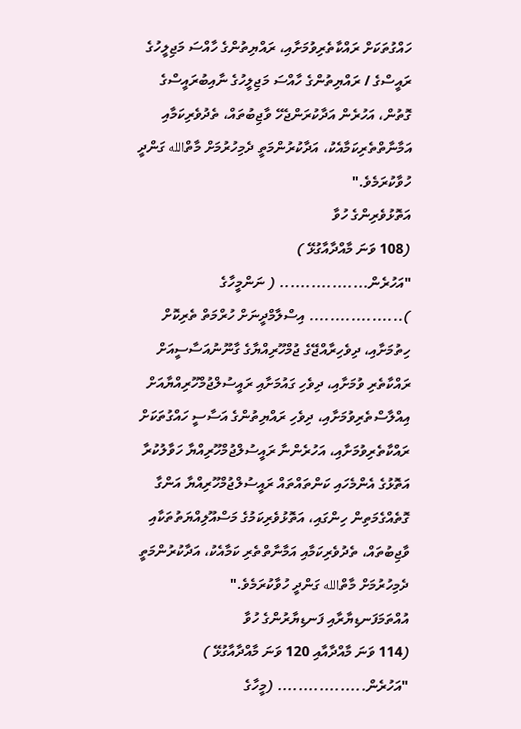ހައްގުތަކަށް ރައްކާތެރިވުމަށާއި، ރައްޔިތުންގެ ހާއްސަ މަޖިލީހުގެ ރައީސްގެ / ރައްޔިތުންގެ ހާއްސަ މަޖިލީހުގެ ނާއިބުރައީސްގެ ގޮތުން، އަހުރެން އަދާކުރަންޖެހޭ ވާޖިބުތައް، ތެދުވެރިކަމާއި އަމާނާތްތެރިކަމާއެކު، އަދާކުރުންމަތީ ދެމިހުރުމަށް މާތްالله ގަންދީ ހުވާކުރަމެވެ."
އަތޮޅުވެރިންގެ ހުވާ
(108 ވަނަ މާއްދާއާގުޅޭ )
"އަހުރެން................. ( ނަންމީހާގެ ).................. އިސްލާމްދީނަށް ހުރްމަތް ތެރިކޮށް ހިތުމަށާއި، ދިވެހިރާއްޖޭގެ ޖުމްހޫރިއްޔާގެ ގާނޫނުއަސާސީއަށް ރައްކާތެރި ވުމަށާއި، ދިވެހި ގައުމަށާއި ރައީސުލްޖުމްހޫރިއްޔާއަށް އިއްލާސްތެރިވުމަށާއި، ދިވެހި ރައްޔިތުންގެ އަސާސީ ހައްގުތަކަށް ރައްކާތެރިވުމަށާއި، އަހުރެންނާ ރައީސުލްޖުމްހޫރިއްޔާ ހަވާލުކުރާ އަތޮޅުގެ އެންމެހައި ކަންތައްތައް ރައީސުލްޖުމްހޫރިއްޔާ އަންގާ ގޮތެއްގެމަތިން ހިންގައި، އަތޮޅުވެރިކަމުގެ މަސްއޫލިއްޔަތުތަކާއި ވާޖިބުތައް، ތެދުވެރިކަމާއި އަމާނާތްތެރި ކަމާއެކު، އަދާކުރުންމަތީ ދެމިހުރުމަށް މާތްالله ގަންދީ ހުވާކުރަމެވެ."
އުއްތަމަފަނޑިޔާރާއި ފަނޑިޔާރުންގެ ހުވާ
(114 ވަނަ މާއްދާއާއި 120 ވަނަ މާއްދާއާގުޅޭ )
"އަހުރެން................. (މީހާގެ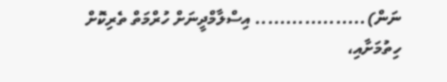ނަން).................. އިސްލާމްދީނަށް ހުރްމަތް ތެރިކޮށް ހިތުމަށާއި،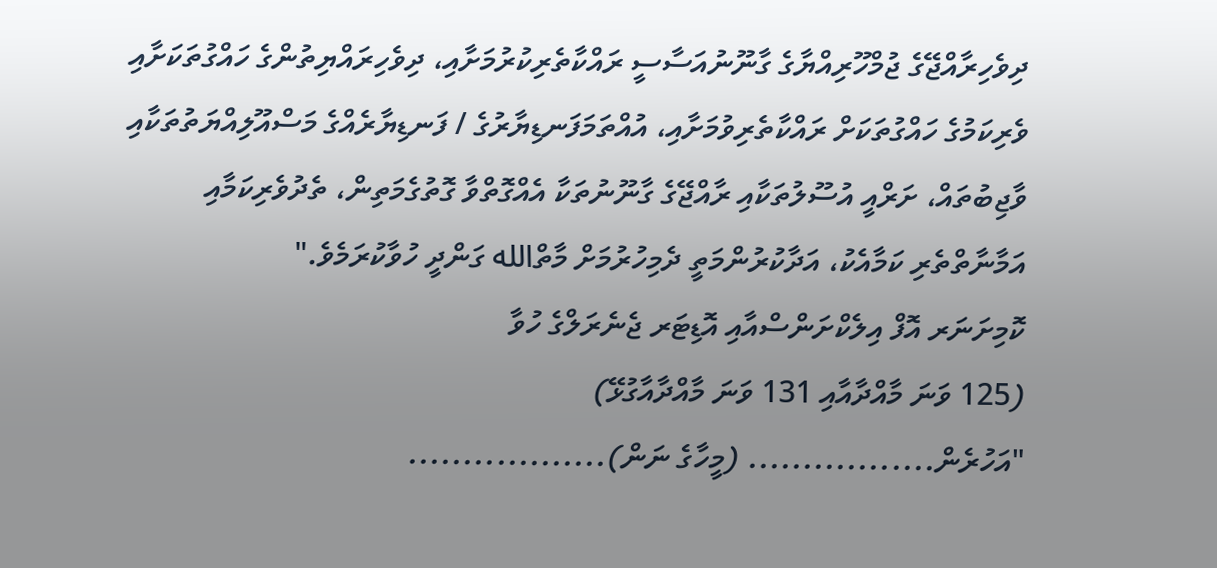ދިވެހިރާއްޖޭގެ ޖުމްހޫރިއްޔާގެ ގާނޫނުއަސާސީ ރައްކާތެރިކުރުމަށާއި، ދިވެހިރައްޔިތުންގެ ހައްގުތަކަށާއި ވެރިކަމުގެ ހައްގުތަކަށް ރައްކާތެރިވުމަށާއި، އުއްތަމަފަނޑިޔާރުގެ / ފަނޑިޔާރެއްގެ މަސްއޫލިއްޔަތުތަކާއި ވާޖިބުތައް، ށަރްއީ އުސޫލުތަކާއި ރާއްޖޭގެ ގާނޫނުތަކާ އެއްގޮތްވާ ގޮތުގެމަތިން، ތެދުވެރިކަމާއި އަމާނާތްތެރި ކަމާއެކު، އަދާކުރުންމަތީ ދެމިހުރުމަށް މާތްالله ގަންދީ ހުވާކުރަމެވެ."
ކޮމިށަނަރ އޮފް އިލެކްށަންސްއާއި އޮޑިޓަރ ޖެނެރަލްގެ ހުވާ
(125 ވަނަ މާއްދާއާއި 131 ވަނަ މާއްދާއާގުޅޭ)
"އަހުރެން................. (މީހާގެ ނަން)..................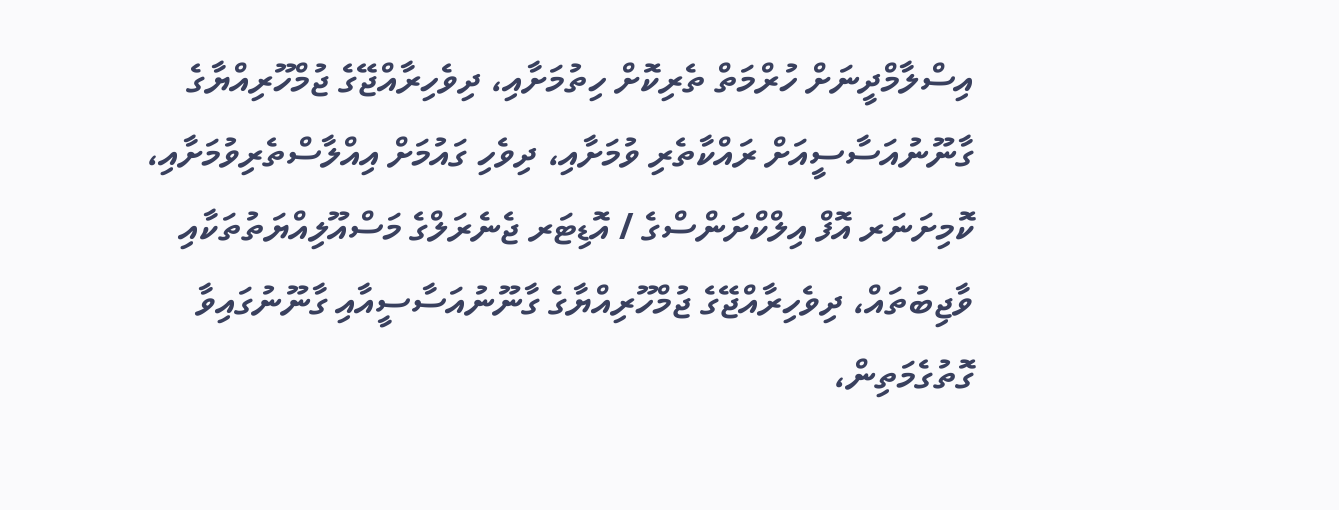އިސްލާމްދީނަށް ހުރްމަތް ތެރިކޮށް ހިތުމަށާއި، ދިވެހިރާއްޖޭގެ ޖުމްހޫރިއްޔާގެ ގާނޫނުއަސާސީއަށް ރައްކާތެރި ވުމަށާއި، ދިވެހި ގައުމަށް އިއްލާސްތެރިވުމަށާއި، ކޮމިށަނަރ އޮފް އިލްކްށަންސްގެ / އޮޑިޓަރ ޖެނެރަލްގެ މަސްއޫލިއްޔަތުތަކާއި ވާޖިބުތައް، ދިވެހިރާއްޖޭގެ ޖުމްހޫރިއްޔާގެ ގާނޫނުއަސާސީއާއި ގާނޫނުގައިވާ ގޮތުގެމަތިން،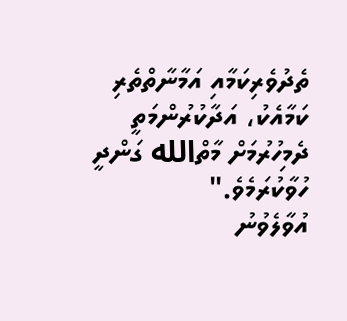ތެދުވެރިކަމާއި އަމާނާތްތެރި ކަމާއެކު، އަދާކުރުންމަތީ ދެމިހުރުމަށް މާތްالله ގަންދީ ހުވާކުރަމެވެ."
އުވާލެވުނު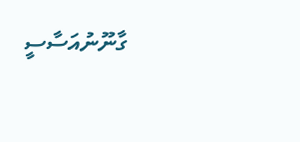ގާނޫނުއަސާސީ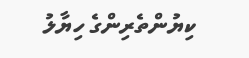ކިޔުންތެރިންގެ ހިޔާލު